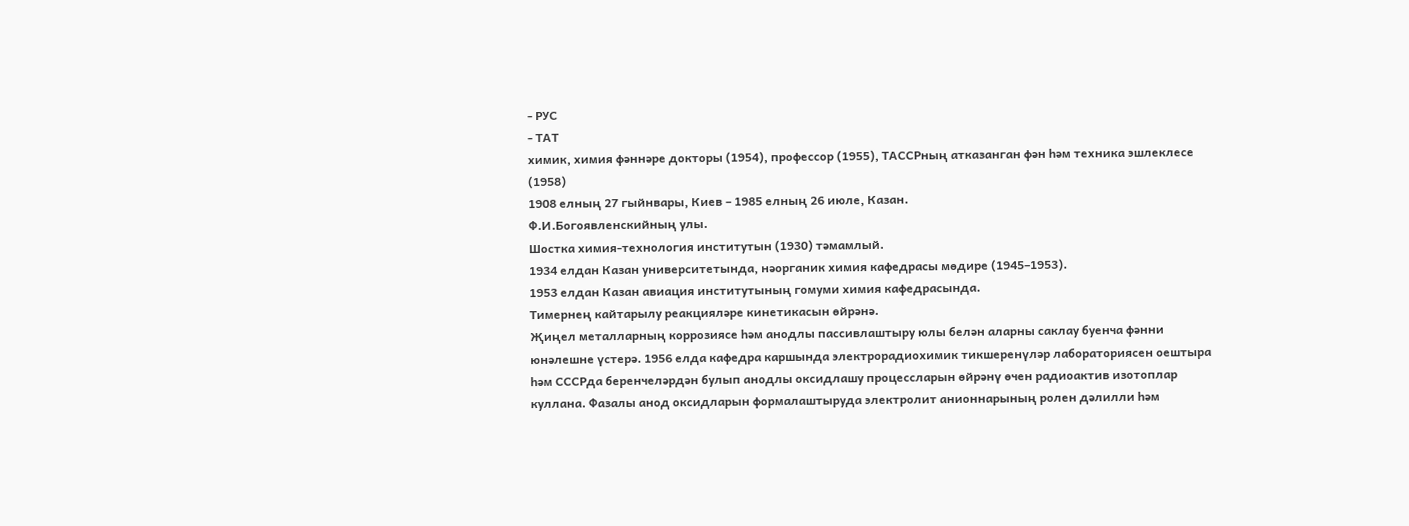- РУС
- ТАТ
химик, химия фәннәре докторы (1954), профессор (1955), ТАССРның атказанган фән һәм техника эшлеклесе (1958)
1908 елның 27 гыйнвары, Киев – 1985 елның 26 июле, Казан.
Ф.И.Богоявленскийның улы.
Шостка химия-технология институтын (1930) тәмамлый.
1934 елдан Казан университетында, нәорганик химия кафедрасы мөдире (1945–1953).
1953 елдан Казан авиация институтының гомуми химия кафедрасында.
Тимернең кайтарылу реакцияләре кинетикасын өйрәнә.
Җиңел металларның коррозиясе һәм анодлы пассивлаштыру юлы белән аларны саклау буенча фәнни юнәлешне үстерә. 1956 елда кафедра каршында электрорадиохимик тикшеренүләр лабораториясен оештыра һәм СССРда беренчеләрдән булып анодлы оксидлашу процессларын өйрәнү өчен радиоактив изотоплар куллана. Фазалы анод оксидларын формалаштыруда электролит анионнарының ролен дәлилли һәм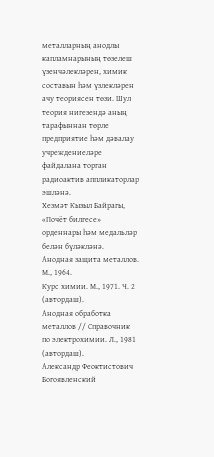металларның анодлы капламнарының төзелеш үзенчәлекләрен, химик составын һәм үзлекләрен ачу теориясен төзи. Шул теория нигезендә аның тарафыннан төрле предприятие һәм дәвалау учреждениеләре файдалана торган радиоактив аппликаторлар эшләнә.
Хезмәт Кызыл Байрагы, «Почёт билгесе» орденнары һәм медальләр белән бүләкләнә.
Анодная защита металлов. М., 1964.
Курс химии. М., 1971. Ч. 2 (автордаш).
Анодная обработка металлов // Справочник по электрохимии. Л., 1981 (автордаш).
Александр Феоктистович Богоявленский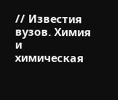// Известия вузов. Химия и химическая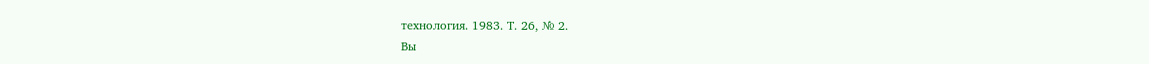технология. 1983. Т. 26, № 2.
Вы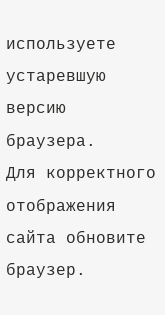используете устаревшую версию браузера.
Для корректного отображения сайта обновите браузер.